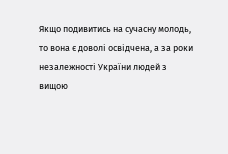Якщо подивитись на сучасну молодь, то вона є доволі освідчена, а за роки незалежності України людей з вищою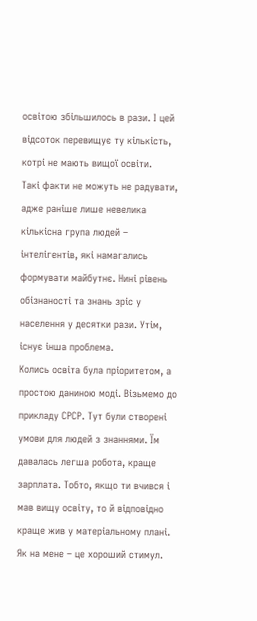освітою збільшилось в рази. І цей відсоток перевищує ту кількість, котрі не мають вищої освіти.
Такі факти не можуть не радувати, адже раніше лише невелика кількісна група людей – інтелігентів, які намагались формувати майбутнє. Нині рівень обізнаності та знань зріс у населення у десятки рази. Утім, існує інша проблема.
Колись освіта була пріоритетом, а простою даниною моді. Візьмемо до прикладу СРСР. Тут були створені умови для людей з знаннями. Їм давалась легша робота, краще зарплата. Тобто, якщо ти вчився і мав вищу освіту, то й відповідно краще жив у матеріальному плані. Як на мене – це хороший стимул.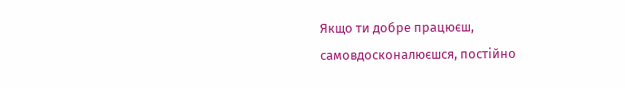Якщо ти добре працюєш, самовдосконалюєшся, постійно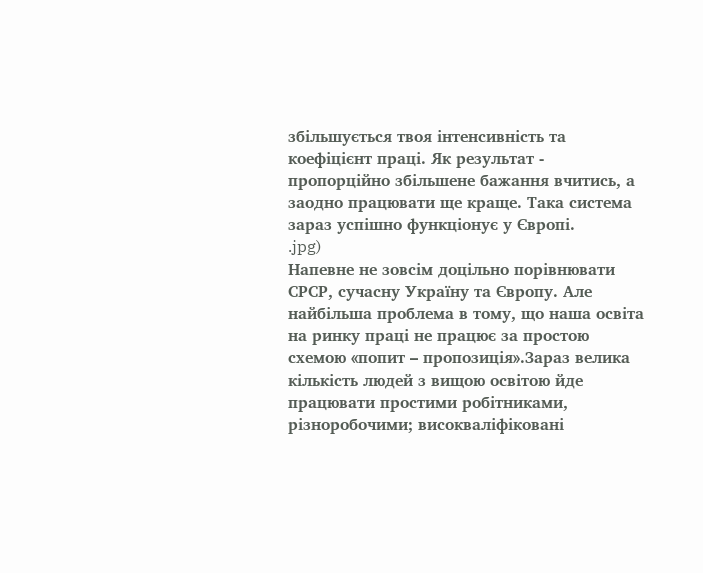збільшується твоя інтенсивність та коефіцієнт праці. Як результат - пропорційно збільшене бажання вчитись, а заодно працювати ще краще. Така система зараз успішно функціонує у Європі.
.jpg)
Напевне не зовсім доцільно порівнювати СРСР, сучасну Україну та Європу. Але найбільша проблема в тому, що наша освіта на ринку праці не працює за простою схемою «попит – пропозиція».Зараз велика кількість людей з вищою освітою йде працювати простими робітниками, різноробочими; високваліфіковані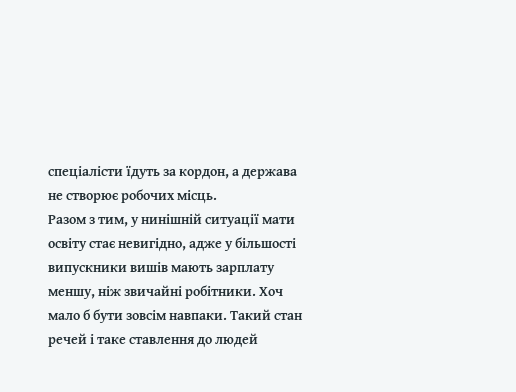спеціалісти їдуть за кордон, а держава не створює робочих місць.
Разом з тим, у нинішній ситуації мати освіту стає невигідно, адже у більшості випускники вишів мають зарплату меншу, ніж звичайні робітники. Хоч мало б бути зовсім навпаки. Такий стан речей і таке ставлення до людей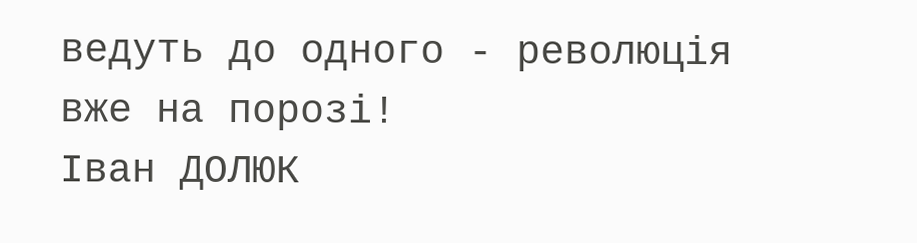ведуть до одного - революція вже на порозі!
Іван ДОЛЮК